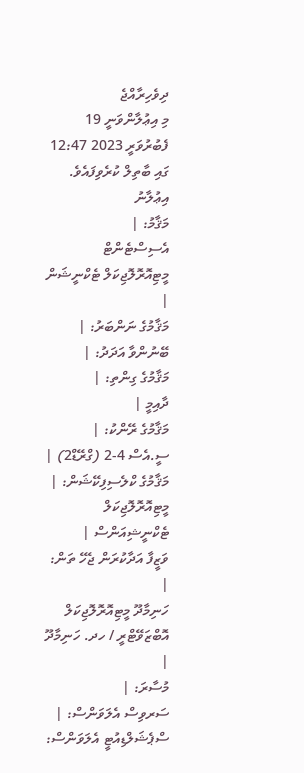ދިވެހިރާއްޖެ
މި އިޢުލާންވަނީ 19 ފެބުރުވަރީ 2023 12:47 ގައި ބާތިލް ކުރެވިފައެވެ.
އިޢުލާނު
މަޤާމު: |
އެސިސްޓެންޓް މީޓިއޮރޮލޮޖިކަލް ޓެކްނީޝަން |
މަޤާމުގެ ނަންބަރު: |
ބޭނުންވާ އަދަދު: |
މަޤާމުގެ ގިންތި: |
ދާއިމީ |
މަޤާމުގެ ރޭންކު: |
ސީ.އެސް 4-2 (ގްރޭޑް2) |
މަޤާމުގެ ކްލެސިފިކޭޝަން: |
މީޓިއޮރޮލޮޖިކަލް ޓެކްނީޝިއަންސް |
ވަޒީފާ އަދާކުރަން ޖެހޭ ތަން: |
ހަނިމާދޫ މީޓިއޮރޮލޮޖިކަލް އޮބްޒަވޭޓްރީ / ހދ. ހަނިމާދޫ |
މުސާރަ: |
ސަރވިސް އެލަވަންސް: |
ސްޕެޝަލްޑިއުޓީ އެލަވަންސް: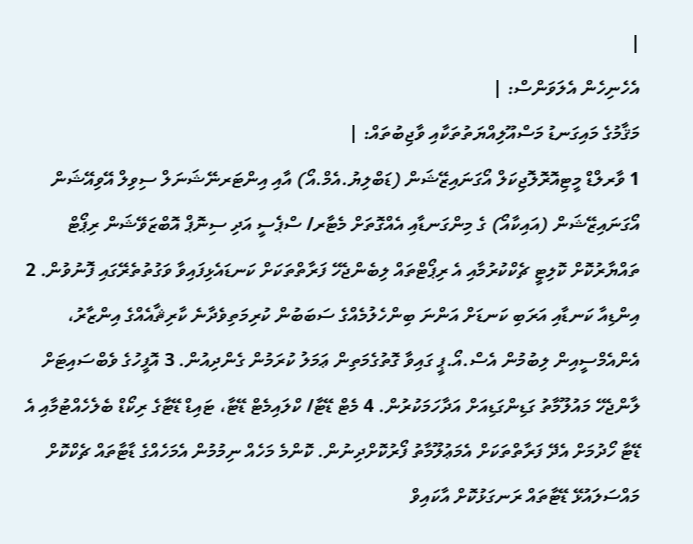|
އެހެނިހެން އެލަވަންސް: |
މަޤާމުގެ މައިގަނޑު މަސްއޫލިއްޔަތުތަކާއި ވާޖިބުތައް: |
1 ވާރލްޑް މީޓިއޮރޮލޮޖިކަލް އޯގަނައިޒޭޝަން (ޑަބްލިޔު.އެމް.އޯ) އާއި އިންޓަރނޭޝަނަލް ސިވިލް އޭވިއޭޝަން އޯގަނައިޒޭޝަން (އައިކާއޯ) ގެ މިންގަނޑާއި އެއްގޮތަށް މެޓާރ/ ސްޕެސީ އަދި ސިނޮޕް އޮބްޒަވޭޝަން ރިޕޯޓް ތައްޔާރުކޮށް ކޮލިޓީ ޗެކްކުރުމާއި އެ ރިޕޯޓްތައް ލިބެންޖެހޭ ފަރާތްތަކަށް ކަނޑައެޅިފައިވާ ވަގުތުތެރޭގައި ފޮނުވުން. 2 އިންޑިއާ ކަނޑާއި އަރަބި ކަނޑަށް އަންނަ ބިންހެލުމެއްގެ ސަބަބުން ކުރިމަތިވެދާނެ ކާރިޘާއެއްގެ އިންޒާރު، އެންއެމްސީއިން ލިބުމުން އެސް.އޯ.ޕީ ގައިވާ ގޮތުގެމަތިން ޢަމަލު ކުރަމުން ގެންދިއުން. 3 އޮފީހުގެ ވެބްސައިޓަށް ލާންޖެހޭ މައުލޫމާތު ގަޑިންގަޑިއަށް އަދާހަމަކުރުން. 4 މެޓް ޑޭޓާ/ ކްލައިމެޓް ޑޭޓާ، ޓައިޑް ޑޭޓާގެ ރިކޯޑް ބެލެހެއްޓުމާއި އެ ޑޭޓާ ހޯދުމަށް އެދޭ ފަރާތްތަކަށް އެމަޢުލޫމާތު ފޯރުކޮށްދިނުން. ކޮންމެ މަހެއް ނިމުމުން އެމަހެއްގެ ޑާޓާތައް ޗެކްކޮށް މައްސަލައުޅޭ ޑޭޓާތައް ރަނގަޅުކޮށް އާކައިވް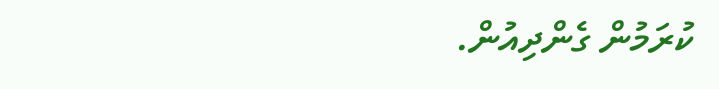ކުރަމުން ގެންދިއުން.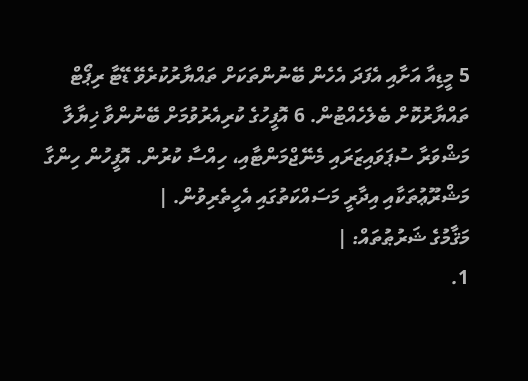5 މީޑިއާ އަށާއި އެފަދަ އެހެން ބޭނުންތަކަށް ތައްޔާރުކުރެވޭ ޑޭޓާ ރިޕޯޓް ތައްޔާރުކޮށް ބެލެހެއްޓުން. 6 އޮފީހުގެ ކުރިއެރުވުމަށް ބޭނުންވާ ޚިޔާލާ މަޝްވަރާ ސުޕަވައިޒަރައި މެނޭޖްމަންޓާއި، ހިއްސާ ކުރުން. އޮފީހުން ހިންގާ މަޝްރޫޢުތަކާއި އިދާރީ މަސައްކަތުގައި އެހީތެރިވުން. |
މަޤާމުގެ ޝަރުޠުތައް: |
1.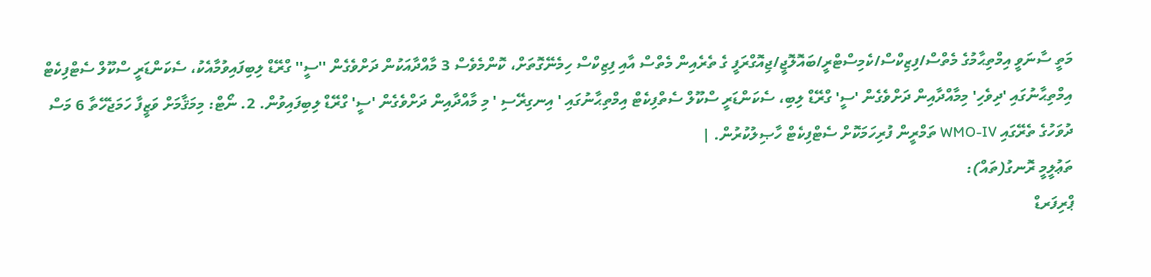މަތީ ސާނަވީ އިމްތިޙާމުގެ މެތްސް/ފިޒިކްސް/ކެމިސްޓްރީ/ބައޮލޮޖީ/ޖިއޮގްރަފީ ގެ ތެރެއިން މެތްސް އާއި ފިޒިކްސް ހިމެނޭގޮތަށް، ކޮންމެވެސް 3 މާއްދާއަކުން ދަށްވެގެން ''ސީ'' ގްރޭޑް ލިބިފައިވުމާއެކު، ސެކަންޑަރީ ސްކޫލް ސެޓްފިކެޓް އިމްތިޙާނުގައި 'ދިވެހި' މިމާއްދާއިން ދަށްވެގެން 'ސީ' ގްރޭޑް ލިބި، ސެކަންޑަރީ ސްކޫލް ސެތްފިކެޓް އިމްތިޙާނުގައި ' އިނގިރޭސި ' މި މާއްދާއިން ދަށްވެގެން 'ސީ' ގްރޭޑް ލިބިފައިވުން. 2. ނޯޓް: މިމަޤާމަށް ވަޒީފާ ހަމަޖެހޭތާ 6 މަސް ދުވަހުގެ ތެރޭގައި WMO-IV ތަމްރީން ފުރިހަމަކޮށް ސެޓްފިކެޓް ހާޞިލުކުރުން. |
ތަޢުލީމީ ރޮނގު(ތައް):
ޕްރިފަރޑް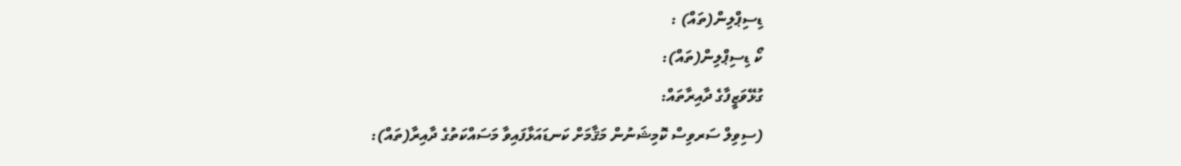ޑިސިޕްލިން(ތައް) :
ކޯ ޑިސިޕްލިން(ތައް):
ގުޅޭވަޒީފާގެ ދާއިރާތައް:
(ސިވިލް ސަރވިސް ކޮމިޝަނުން މަޤާމަށް ކަނޑައަޅާފައިވާ މަސައްކަތުގެ ދާއިރާ(ތައް):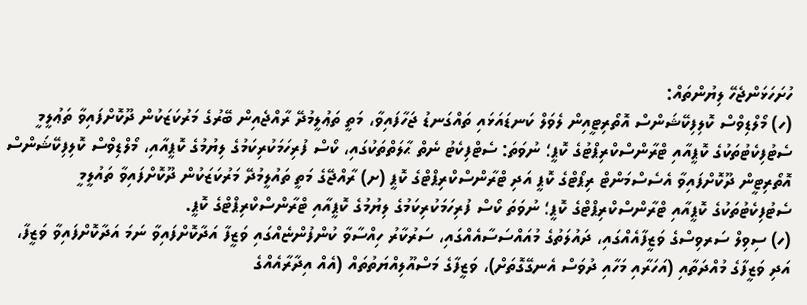ހުށަހަޅަންޖެހޭ ލިޔުންތައް:
(ހ) މޯލްޑިވްސް ކޮލިފިކޭޝަންސް އޮތޯރިޓީއިން ލެވަލް ކަނޑައަޅައި ތައްގަނޑު ޖަހާފައިވާ، މަތީ ތަޢުލީމުދޭ ރާއްޖެއިން ބޭރުގެ މަރުކަޒަކުން ދޫކޮށްފައިވާ ތަޢުލީމީ ސެޓުފިކެޓުތަކުގެ ކޮޕީއާއި ޓްރާންސްކްރިޕްޓުގެ ކޮޕީ؛ ނުވަތަ: ސެޓްފިކެޓު ނެތް ޙާލަތްތަކުގައި، ކޯސް ފުރިހަމަކުރިކަމުގެ ލިޔުމުގެ ކޮޕީއާއި، މޯލްޑިވްސް ކޮލިފިކޭޝަންސް އޮތޯރިޓީން ދޫކޮށްފައިވާ އެސެސްމަންޓް ރިޕޯޓްގެ ކޮޕީ އަދި ޓްރާންސްކްރިޕްޓްގެ ކޮޕީ (ށ) ރާއްޖޭގެ މަތީ ތައުލީމުދޭ މަރުކަޒަކުން ދޫކޮށްފައިވާ ތައުލީމީ ސެޓުފިކެޓުތަކުގެ ކޮޕީއާއި ޓްރާންސްކްރިޕްޓްގެ ކޮޕީ؛ ނުވަތަ ކޯސް ފުރިހަމަކުރިކަމުގެ ލިޔުމުގެ ކޮޕީއާއި ޓްރާންސްކްރިޕްޓްގެ ކޮޕީ.
(ހ) ސިވިލް ސަރވިސްގެ ވަޒީފާއެއްގައި، ދައުލަތުގެ މުއައްސަސާއެއްގައި، ސަރުކާރު ހިއްސާވާ ކުންފުންޏެއްގައި ވަޒީފާ އަދާކޮށްފައިވާ ނަމަ އަދާކޮށްފައިވާ ވަޒީފާ، އަދި ވަޒީފާގެ މުއްދަތާއި (އަހަރާއި މަހާއި ދުވަސް އެނގޭގޮތަށް)، ވަޒީފާގެ މަސްއޫލިއްޔަތުތައް (އެއް އިދާރާއެއްގެ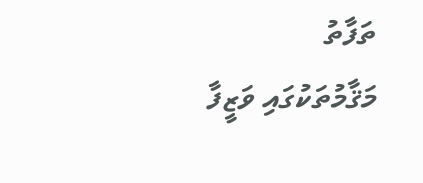ތަފާތު މަޤާމުތަކުގައި ވަޒީފާ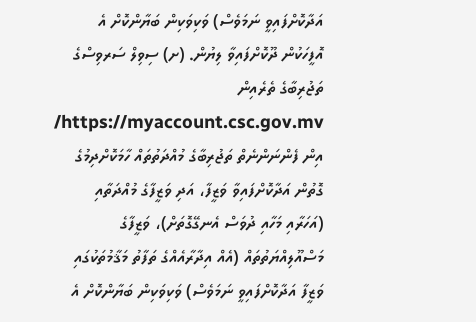އަދާކޮށްފައިވީ ނަމަވެސް) ވަކިވަކިން ބަޔާންކޮށް އެ އޮފީހަކުން ދޫކޮށްފައިވާ ލިޔުން. (ށ) ސިވިލް ސަރވިސްގެ ތަޖުރިބާގެ ތެރެއިން https://myaccount.csc.gov.mv/ އިން ފެންނަންނެތް ތަޖުރިބާގެ މުއްދަތުތައް ހާމަކޮށްދިމުގެ ގޮތުން އަދާކޮށްފައިވާ ވަޒީފާ، އަދި ވަޒީފާގެ މުއްދަތާއި (އަހަރާއި މަހާއި ދުވަސް އެނގޭގޮތަށް)، ވަޒީފާގެ މަސްއޫލިއްޔަތުތައް (އެއް އިދާރާއެއްގެ ތަފާތު މަޤާމުތަކުގައި ވަޒީފާ އަދާކޮށްފައިވީ ނަމަވެސް) ވަކިވަކިން ބަޔާންކޮށް އެ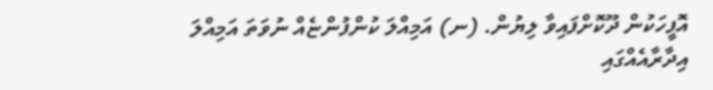އޮފީހަކުން ދޫކޮށްފައިވާ ލިޔުން. (ނ) އަމިއްލަ ކުންފުންޏެއް ނުވަތަ އަމިއްލަ އިދާރާއެއްގައި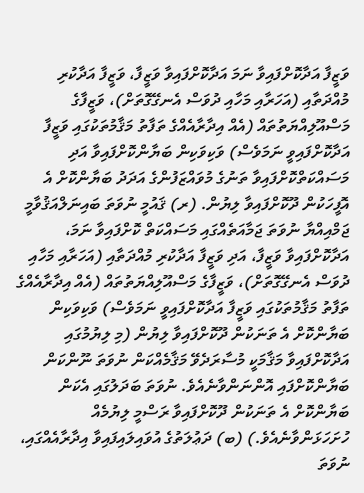ވަޒީފާ އަދާކޮށްފައިވާ ނަމަ އަދާކޮށްފައިވާ ވަޒީފާ، ވަޒީފާ އަދާކުރި މުއްދަތާއި (އަހަރާއި މަހާއި ދުވަސް އެނގޭގޮތަށް)، ވަޒީފާގެ މަސްއޫލިއްޔަތުތައް (އެއް އިދާރާއެއްގެ ތަފާތު މަޤާމުތަކުގައި ވަޒީފާ އަދާކޮށްފައިވީ ނަމަވެސް) ވަކިވަކިން ބަޔާންކޮށްފައިވާ އަދި މަސައްކަތްކޮށްފައިވާ ތަނުގެ މުވައްޒަފުންގެ އަދަދު ބަޔާންކޮށް އެ އޮފީހަކުން ދޫކޮށްފައިވާ ލިޔުން. (ރ) ޤައުމީ ނުވަތަ ބައިނަލްއަޤުވާމީ ޖަމްއިއްޔާ ނުވަތަ ޖަމާއަތެއްގައި މަސައްކަތް ކޮށްފައިވާ ނަމަ، އަދާކޮށްފައިވާ ވަޒީފާ، އަދި ވަޒީފާ އަދާކުރި މުއްދަތާއި (އަހަރާއި މަހާއި ދުވަސް އެނގޭގޮތަށް)، ވަޒީފާގެ މަސްއޫލިއްޔަތުތައް (އެއް އިދާރާއެއްގެ ތަފާތު މަޤާމުތަކުގައި ވަޒީފާ އަދާކޮށްފައިވީ ނަމަވެސް) ވަކިވަކިން ބަޔާންކޮށް އެ ތަނަކުން ދޫކޮށްފައިވާ ލިޔުން (މި ލިޔުމުގައި އަދާކޮށްފައިވާ މަޤާމަކީ މުސާރަދެވޭ މަޤާމެއްކަން ނުވަތަ ނޫންކަން ބަޔާންކޮށްފައި އޮންނަންވާނެއެވެ. ނުވަތަ ބަދަލުގައި އެކަން ބަޔާންކޮށް އެ ތަނަކުން ދޫކޮށްފައިވާ ރަސްމީ ލިޔުމެއް ހުށަހަޅަންވާނެއެވެ.) (ބ) ދަޢުލަތުގެ އުވައިލައިފައިވާ އިދާރާއެއްގައި، ނުވަތަ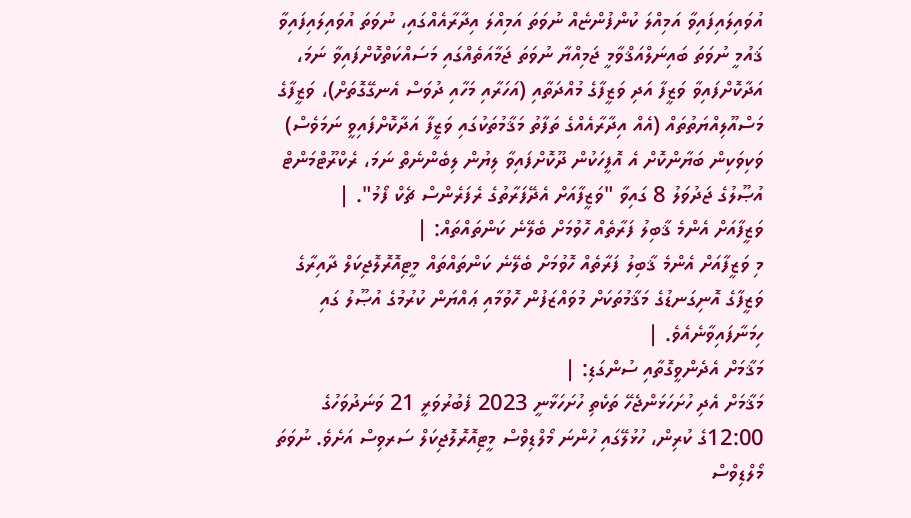އުވައިލައިފައިވާ އަމިއްލަ ކުންފުންޏެއް ނުވަތަ އަމިއްލަ އިދާރާއެއްގައި، ނުވަތަ އުވައިލައިފައިވާ ޤައުމީ ނުވަތަ ބައިނަލްއަޤްވާމީ ޖަމިއްޔާ ނުވަތަ ޖަމާއަތެއްގައި މަސައްކަތްކޮށްފައިވާ ނަމަ، އަދާކޮށްފައިވާ ވަޒީފާ އަދި ވަޒީފާގެ މުއްދަތާއި (އަހަރާއި މަހާއި ދުވަސް އެނގޭގޮތަށް)، ވަޒީފާގެ މަސްއޫލިއްޔަތުތައް (އެއް އިދާރާއެއްގެ ތަފާތު މަޤާމުތަކުގައި ވަޒީފާ އަދާކޮށްފައިވީ ނަމަވެސް) ވަކިވަކިން ބަޔާންކޮށް އެ އޮފީހަކުން ދޫކޮށްފައިވާ ލިޔުން ލިބެންނެތް ނަމަ، ރެކްރޫޓްމަންޓް އުޞޫލުގެ ޖަދުވަލު 8 ގައިވާ "ވަޒީފާއަށް އެދޭފަރާތުގެ ރެފަރެންސް ޗެކް ފޯމު". |
ވަޒީފާއަށް އެންމެ ޤާބިލު ފަރާތެއް ހޮވުމަށް ބެލޭނެ ކަންތައްތައް: |
މި ވަޒީފާއަށް އެންމެ ޤާބިލު ފަރާތެއް ހޮވުމަށް ބެލޭނެ ކަންތައްތައް މީޓިއޮރޮލޮޖިކަލް ދާއިރާގެ ވަޒީފާގެ އޮނިގަނޑުގެ މަޤާމުތަކަށް މުވައްޒަފުން ހޮވުމާއި ޢައްޔަން ކުރުމުގެ އުޞޫލު ގައި ހިމަނާފައިވާނެއެވެ. |
މަޤާމަށް އެދެންވީގޮތާއި ސުންގަޑި: |
މަޤާމަށް އެދި ހުށަހަޅަންޖެހޭ ތަކެތި ހުށަހަޅާނީ 2023 ފެބުރުވަރީ 21 ވަނަދުވަހުގެ 12:00ގެ ކުރިން، ހުޅުލޭގައި ހުންނަ މޯލްޑިވްސް މީޓިއޮރޮލޮޖިކަލް ސަރވިސް އަށެވެ. ނުވަތަ މޯލްޑިވްސް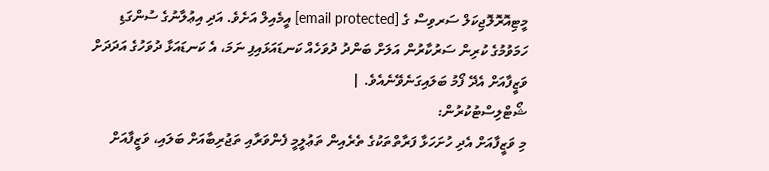މީޓިއޮރޮލޮޖިކަލް ސަރވިސް ގެ [email protected] އީމެއިލް އަށެވެ. އަދި އިޢުލާނުގެ ސުންގަޑި ހަމަވުމުގެ ކުރިން ސަރުކާރުން އަލަށް ބަންދު ދުވަހެއް ކަނޑައަޅައިފި ނަމަ، އެ ކަނޑައަޅާ ދުވަހުގެ އަދަދަށް ވަޒީފާއަށް އެދޭ ފޯމު ބަލައިގަނެވޭނެއެވެ. |
ޝޯޓްލިސްޓުކުރުން:
މި ވަޒީފާއަށް އެދި ހުށަހަޅާ ފަރާތްތަކުގެ ތެރެއިން ތަޢުލީމީ ފެންވަރާއި ތަޖުރިބާއަށް ބަލައި، ވަޒީފާއަށް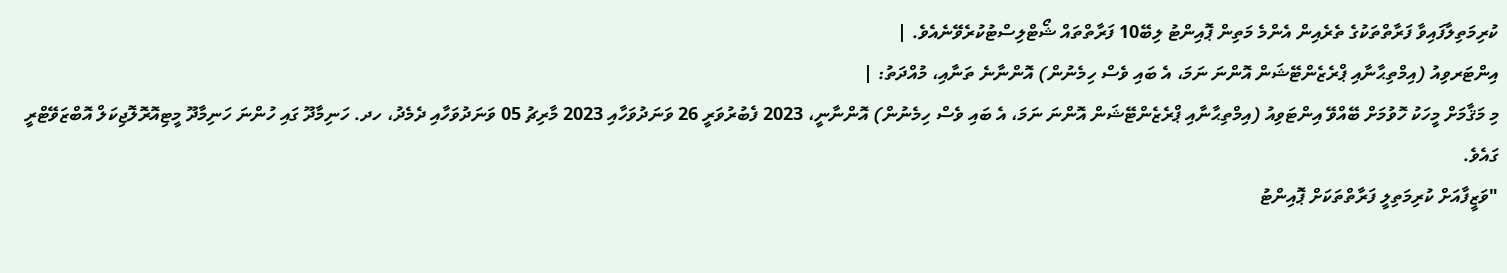ކުރިމަތިލާފައިވާ ފަރާތްތަކުގެ ތެރެއިން އެންމެ މަތިން ޕޮއިންޓު ލިބޭ10 ފަރާތްތައް ޝޯޓްލިސްޓުކުރެވޭނެއެވެ. |
އިންޓަރވިއު (އިމްތިޙާނާއި ޕްރެޒެންޓޭޝަން އޮންނަ ނަމަ، އެ ބައި ވެސް ހިމެނުން) އޮންނާނެ ތަނާއި، މުއްދަތު: |
މި މަޤާމަށް މީހަކު ހޮވުމަށް ބޭއްވޭ އިންޓަވިއު (އިމްތިޙާނާއި ޕްރެޒެންޓޭޝަން އޮންނަ ނަމަ، އެ ބައި ވެސް ހިމެނުން) އޮންނާނީ، 2023 ފެބުރުވަރީ 26 ވަނަދުވަހާއި 2023 މާރިޗު 05 ވަނަދުވަހާއި ދެމެދު، ހދ. ހަނިމާދޫ ގައި ހުންނަ ހަނިމާދޫ މީޓިއޮރޮލޮޖިކަލް އޮބްޒަވޭޓްރީ ގައެވެ.
"ވަޒީފާއަށް ކުރިމަތިލީ ފަރާތްތަކަށް ޕޮއިންޓު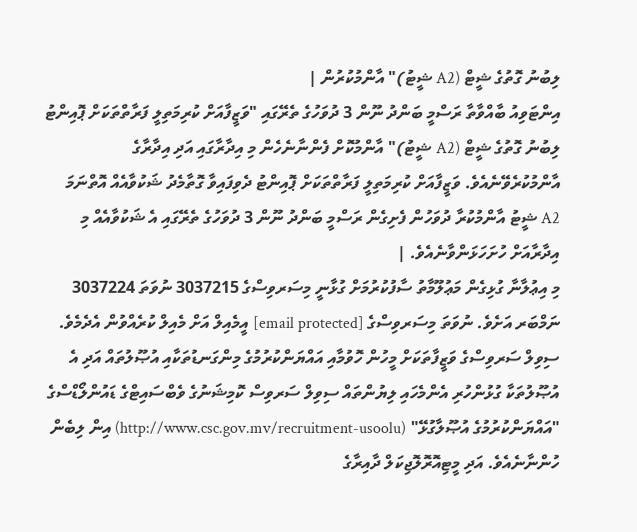ލިބުނު ގޮތުގެ ޝީޓް (A2 ޝީޓު)" އާންމުކުރުން |
އިންޓަވިއު ބާއްވާތާ ރަސްމީ ބަންދު ނޫން 3 ދުވަހުގެ ތެރޭގައި "ވަޒީފާއަށް ކުރިމަތިލީ ފަރާތްތަކަށް ޕޮއިންޓު ލިބުނު ގޮތުގެ ޝީޓް (A2 ޝީޓު)" އާންމުކޮށް ފެންނާނެހެން މި އިދާރާގައި އަދި އިދާރާގެ އާންމުކުރެވޭނެއެވެ. ވަޒީފާއަށް ކުރިމަތިލީ ފަރާތްތަކަށް ޕޮއިންޓު ދެވިފައިވާ ގޮތާމެދު ޝަކުވާއެއް އޮތްނަމަ A2 ޝީޓު އާންމުކުރާ ދުވަހުން ފެށިގެން ރަސްމީ ބަންދު ނޫން 3 ދުވަހުގެ ތެރޭގައި އެ ޝަކުވާއެއް މި އިދާރާއަށް ހުށަހަޅަންވާނެއެވެ. |
މި އިޢުލާނާ ގުޅިގެން މަޢުލޫމާތު ސާފުކުރުމަށް ގުޅާނީ މިސަރވިސްގެ 3037215 ނުވަތަ 3037224 ނަމްބަރ އަށެވެ. ނުވަތަ މިސަރވިސްގެ [email protected] އީމެއިލް އަށް މެއިލް ކުރެއްވުން އެދެމެވެ. ސިވިލް ސަރވިސްގެ ވަޒީފާތަކަށް މީހުން ހޮވުމާއި އައްޔަންކުރުމުގެ މިންގަނޑުތަކާއި އުޞޫލުތައް އަދި އެ އުޞޫލުތަކާ ގުޅުންހުރި އެންމެހައި ލިޔުންތައް ސިވިލް ސަރވިސް ކޮމިޝަނުގެ ވެބްސައިޓްގެ ޑައުންލޯޑްސްގެ "އައްޔަންކުރުމުގެ އުޞޫލާގުޅޭ" (http://www.csc.gov.mv/recruitment-usoolu) އިން ލިބެން ހުންނާނެއެވެ. އަދި މީޓިއޮރޮލޮޖިކަލް ދާއިރާގެ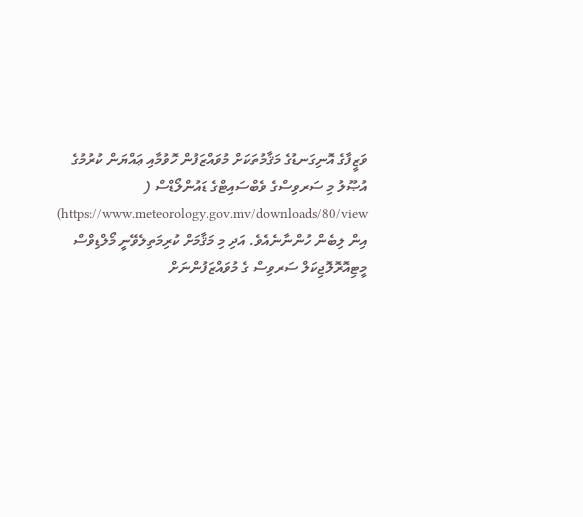ވަޒީފާގެ އޮނިގަނޑުގެ މަޤާމުތަކަށް މުވައްޒަފުން ހޮވުމާއި ޢައްޔަން ކުރުމުގެ އުޞޫލު މި ސަރވިސްގެ ވެބްސައިޓްގެ ޑައުންލޯޑްސް ( https://www.meteorology.gov.mv/downloads/80/view) އިން ލިބެން ހުންނާނެއެވެ. އަދި މި މަޤާމަށް ކުރިމަތިލެވޭނީ މޯލްޑިވްސް މީޓިއޮރޮލޮޖިކަލް ސަރވިސް ގެ މުވައްޒަފުންނަށް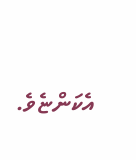އެކަންޏެވެ.